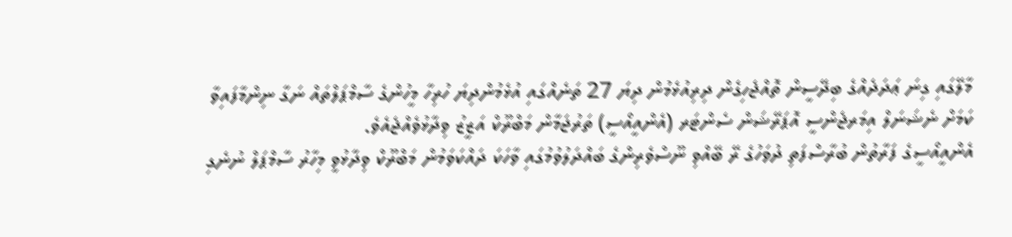މާލޭގައި ގިނަ ޢަދަދެއްގެ ބިދޭސީން ތޮއްޖެހިގެން ދިރިއުޅެމުން ދިޔަ 27 ތަނެއްގައި އުޅެމުންދިޔަ ހުރިހާ މީހުންގެ ސާމްޕަލްތައް ނަގާ ނިންމާފައިވާ ކަމަށް ނެޝަނަލް އިމަރޖެންސީ އޮޕަރޭޝަން ސެންޓަރ (އެންއީއޯސީ) ތަރުޖަމާން މަބްރޫކް އަޒީޒު ވިދާޅުވެއްޖެއެވެ.
އެންއީއޯސީގެ ފަރާތުން ބުރާސްފަތި ދުވަހުގެ ރޭ ބޭއްވި ނޫސްވެރިންގެ ބައްދަލުވުމުގައި ވާހަކަ ދައްކަވަމުން މަބްރޫކް ވިދާޅުވީ މިހާރު ސާމްޕަލް ނުނެގި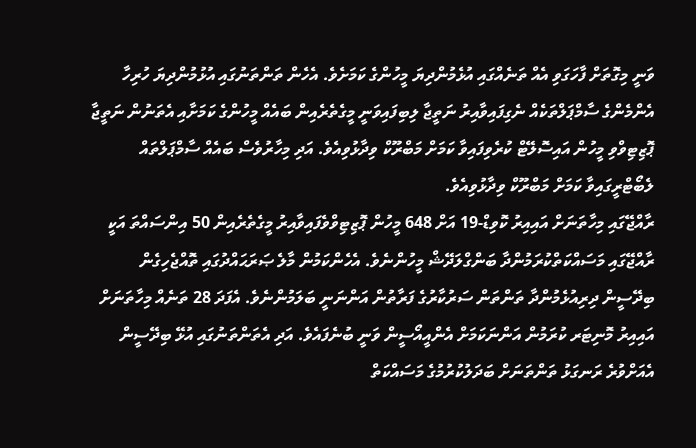ވަނީ މިގޮތަށް ފާހަގަވި އެއް ތަނެއްގައި އުޅެމުންދިޔަ މީހުންގެ ކަމަށެވެ. އެހެން ތަންތަނުގައި އުޅުމުންދިޔަ ހުރިހާ އެންމެންގެ ސާމްޕަލްތަކެއް ނެގިފައިވާއިރު ނަތީޖާ ލިބިފައިވަނީ މީގެތެރެއިން ބައެއް މީހުންގެ ކަމަށާއި އެތަނުން ނަތީޖާ ޕޮޒިޓިވްވި މީހުން އައިސޮލޭޓް ކުރެވިފައިވާ ކަމަށް މަބްރޫކް ވިދާޅުވިއެވެ. އަދި މިހާރުވެސް ބައެއް ސާމްޕަލްތައް ލެބޯޓްރީގައިވާ ކަމަށް މަބްރޫކް ވިދާޅުވިއެވެ.
ރާއްޖޭގައި މިހާތަނަށް އައިއިރު ކޮވިޑް-19 އަށް 648 މީހުން ޕޮޒިޓިވްވެފައިވާއިރު މީގެތެރެއިން 50 އިންސައްތަ އަކީ ރާއްޖޭގައި މަސައްކަތްކުރަމުންދާ ބަންގްލަދޭޝް މީހުންނެވެ. އެހެންކަމުން މާލެ ޞަރަޙައްދުގައި ތޮއްޖެހިގެން ބިދޭސީން ދިރިއުޅެމުންދާ ތަންތަން ސަރުކާރުގެ ފަރާތުން އަންނަނީ ބަލަމުންނެވެ. އެފަދަ 28 ތަނެއް މިހާތަނަށް އައިއިރު މޮނިޓަރ ކުރަމުން އަންނަކަމަށް އެންއީއޯސީން ވަނީ ބުނެފައެވެ. އަދި އެތަންތަނުގައި އުޅޭ ބިދޭސީން އެއަށްވުރެ ރަނގަޅު ތަންތަނަށް ބަދަލުކުރުމުގެ މަސައްކަތް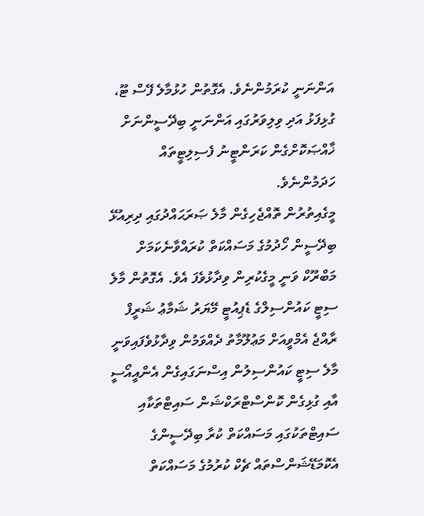އަންނަނީ ކުރަމުންނެވެ. އެގޮތުން ހުޅުމާލެ ފޭސް ޓޫ، ގުޅިފަޅު އަދި ވިލިވަރުގައި އަންނަނީ ބިދޭސީންނަށް ޚާއްޞަކޮށްގެން ކަރަންޓީނު ފެސިލިޓީތައް ހަދަމުންނެވެ.
މީގެއިތުރުން ތޮއްޖެހިގެން މާލެ ޞަރަޙައްދުގައި ދިރިއުޅޭ ބިދޭސީން ހޯދުމުގެ މަސައްކަތް ކުރައްވާނެކަމަށް މަބްރޫކް ވަނީ މީގެކުރިން ވިދާޅުވެފަ އެވެ. އެގޮތުން މާލެ ސިޓީ ކައުންސިލްގެ ޑެޕިއުޓީ މޭޔަރު ޝަމާޢު ޝަރީފް ރާއްޖެ އެމްވީއަށް މަޢުލޫމާތު ދެއްވަމުން ވިދާޅުވެފައިވަނީ މާލެ ސިޓީ ކައުންސިލުން އިސްނަގައިގެން އެންއީއޯސީ އާއި ގުޅިގެން ކޮންސްޓްރަކްޝަން ސައިޓްތަކާއި ސައިޓްތަކުގައި މަސައްކަތް ކުރާ ބިދޭސީންގެ އެކޮމަޑޭޝަންސްތައް ޗެކް ކުރުމުގެ މަސައްކަތް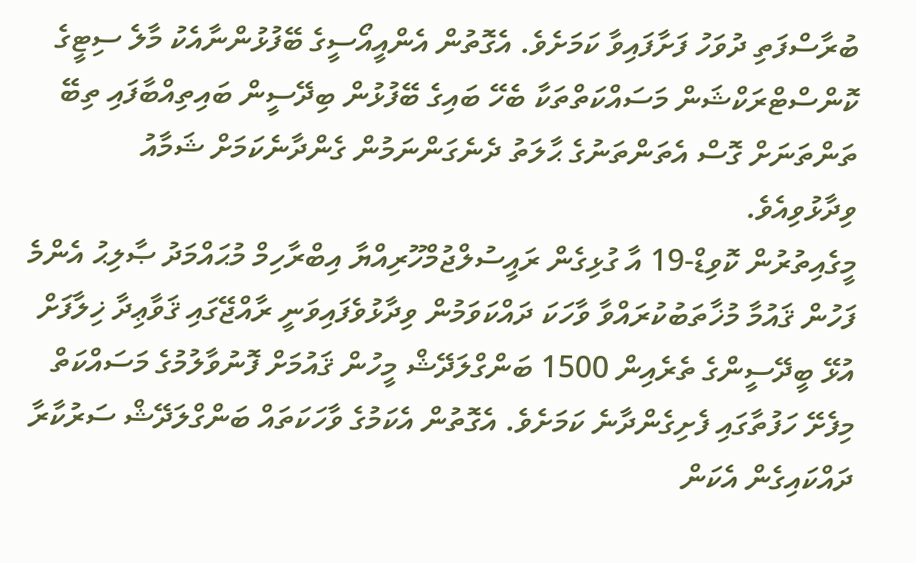ބުރާސްފަތި ދުވަހު ފަށާފައިވާ ކަމަށެވެ. އެގޮތުން އެންއީއޯސީގެ ބޭފުޅުންނާއެކު މާލެ ސިޓީގެ ކޮންސްޓްރަކްޝަން މަސައްކަތްތަކާ ބެހޭ ބައިގެ ބޭފުޅުން ބިދޭސީން ބައިތިއްބާފައި ތިބޭ ތަންތަނަށް ގޮސް އެތަންތަނުގެ ޙާލަތު ދެނެގަންނަމުން ގެންދާނެކަމަށް ޝަމާއު ވިދާޅުވިއެވެ.
މީގެއިތުރުން ކޮވިޑް-19 އާ ގުޅިގެން ރައީސުލްޖުމްހޫރިއްޔާ އިބްރާހިމް މުޙައްމަދު ޞާލިޙު އެންމެ ފަހުން ޤައުމާ މުޚާތަބުކުރައްވާ ވާހަކަ ދައްކަވަމުން ވިދާޅުވެފައިވަނީ ރާއްޖޭގައި ޤަވާޢިދާ ޚިލާފަށް އުޅޭ ބީދޭސީންގެ ތެރެއިން 1500 ބަންގްލަދޭޝް މީހުން ޤައުމަށް ފޮނުވާލުމުގެ މަސައްކަތް މިފެށޭ ހަފުތާގައި ފެށިގެންދާނެ ކަމަށެވެ. އެގޮތުން އެކަމުގެ ވާހަކަތައް ބަންގްލަދޭޝް ސަރުކާރާ ދައްކައިގެން އެކަން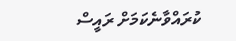ކުރައްވާނެކަމަށް ރައީސް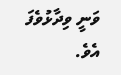ވަނީ ވިދާޅުވެފަ އެވެ.